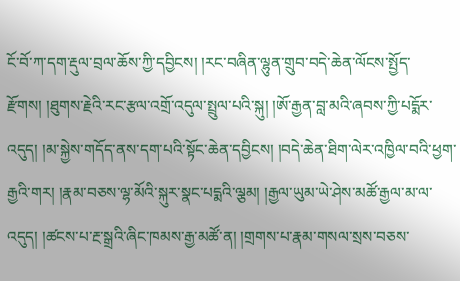ངོ་བོ་ཀ་དག་རྡུལ་བྲལ་ཆོས་ཀྱི་དབྱིངས། །རང་བཞིན་ལྷུན་གྲུབ་བདེ་ཆེན་ལོངས་སྤྱོད་རྫོགས། །ཐུགས་རྗེའི་རང་རྩལ་འགྲོ་འདུལ་སྤྲུལ་པའི་སྐུ། །ཨོ་རྒྱན་བླ་མའི་ཞབས་ཀྱི་པདྨོར་འདུད། །མ་སྐྱེས་གདོད་ནས་དག་པའི་སྟོང་ཆེན་དབྱིངས། །བདེ་ཆེན་ཐིག་ལེར་འཁྱིལ་བའི་ཕྱག་རྒྱའི་གར། །རྣམ་བཅས་ལྷ་མོའི་སྐུར་སྣང་པདྨའི་ལྕམ། །རྒྱལ་ཡུམ་ཡེ་ཤེས་མཚོ་རྒྱལ་མ་ལ་འདུད། །ཚངས་པ་རྔ་སྒྲའི་ཞིང་ཁམས་རྒྱ་མཚོ་ན། །གྲགས་པ་རྣམ་གསལ་སྲས་བཅས་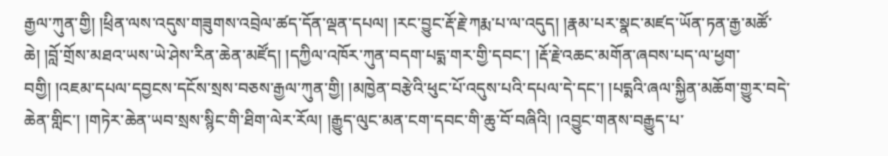རྒྱལ་ཀུན་གྱི། །ཕྲིན་ལས་འདུས་གཟུགས་འབྲེལ་ཚད་དོན་ལྡན་དཔལ། །རང་བྱུང་རྡོ་རྗེ་ཀརྨ་པ་ལ་འདུད། །རྣམ་པར་སྣང་མཛད་ཡོན་ཏན་རྒྱ་མཚོ་ཆེ། །བློ་གྲོས་མཐའ་ཡས་ཡེ་ཤེས་རིན་ཆེན་མཛོད། །དཀྱིལ་འཁོར་ཀུན་བདག་པདྨ་གར་གྱི་དབང་། །རྡོ་རྗེ་འཆང་མགོན་ཞབས་པད་ལ་ཕྱག་བགྱི། །འཇམ་དཔལ་དབྱངས་དངོས་སྲས་བཅས་རྒྱལ་ཀུན་གྱི། །མཁྱེན་བརྩེའི་ཕུང་པོ་འདུས་པའི་དཔལ་དེ་དང་། །པདྨའི་ཞལ་སྐྱིན་མཆོག་གྱུར་བདེ་ཆེན་གླིང་། །གཏེར་ཆེན་ཡབ་སྲས་སྙིང་གི་ཐིག་ལེར་རོལ། །རྒྱུད་ལུང་མན་ངག་དབང་གི་ཆུ་བོ་བཞིའི། །འབྱུང་གནས་བརྒྱུད་པ་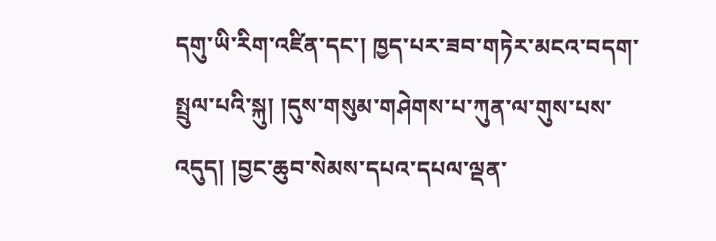དགུ་ཡི་རིག་འཛིན་དང་། ཁྱད་པར་ཟབ་གཏེར་མངའ་བདག་སྤྲུལ་པའི་སྐུ། །དུས་གསུམ་གཤེགས་པ་ཀུན་ལ་གུས་པས་འདུད། །བྱང་ཆུབ་སེམས་དཔའ་དཔལ་ལྡན་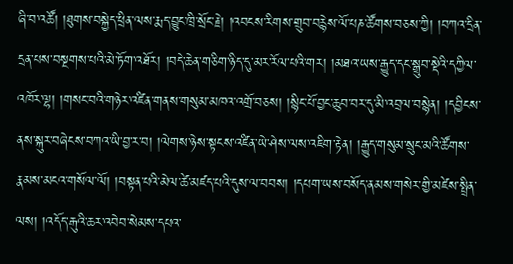ཞི་བ་འཚོ། །ཐུགས་བསྐྱེད་ཕྲིན་ལས་རྨད་བྱུང་ཁྲི་སྲོང་རྗེ། །འབངས་རིགས་གྲུབ་བརྙེས་ལོ་པཎ་ཚོགས་བཅས་ཀྱི། །བཀའ་དྲིན་དྲན་པས་བསྔགས་པའི་མེ་ཏོག་འཐོར། །བདེ་ཆེན་གཅིག་ཉིད་དུ་མར་རོལ་པའི་གར། །མཐའ་ཡས་རྒྱུད་དང་སྒྲུབ་སྡེའི་དཀྱིལ་འཁོར་ལྷ། །གསང་བའི་གཉེར་འཛིན་གནས་གསུམ་མཁའ་འགྲོ་བཅས། །སྙིང་པོ་བྱང་ཆུབ་བར་དུ་མི་འབྲལ་བསྙེན། །དབྱིངས་ནས་སྐུར་བཞེངས་བཀའ་ཡི་བྱ་ར་བ། །ལེགས་ཉེས་སྟངས་འཛིན་ཡེ་ཤེས་ལས་འཇིག་རྟེན། །རྒྱུད་གསུམ་སྲུང་མའི་ཚོགས་རྣམས་མངའ་གསོལ་ལོ། །བསྟན་པའི་མེལ་ཚེ་མཛད་པའི་དུས་ལ་བབས། །དཔག་ཡས་བསོད་ནམས་གསེར་གྱི་མཛེས་སྤྲིན་ལས། །འདོད་རྒུའི་ཆར་འབེབ་སེམས་དཔའ་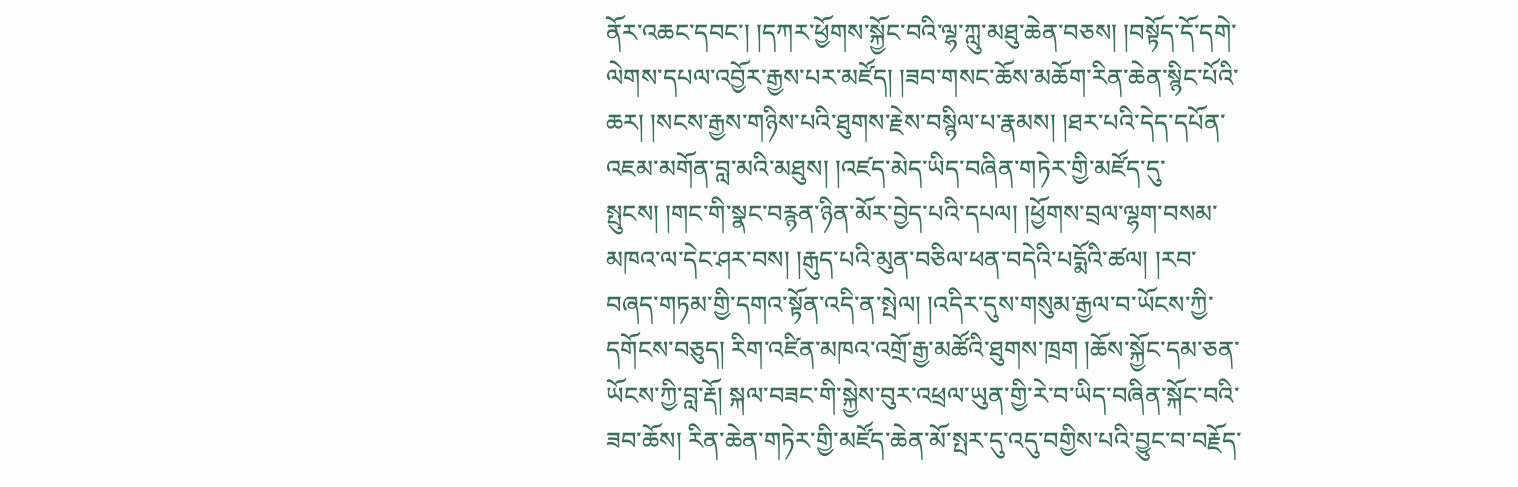ནོར་འཆང་དབང་། །དཀར་ཕྱོགས་སྐྱོང་བའི་ལྷ་ཀླུ་མཐུ་ཆེན་བཅས། །བསྟོད་དོ་དགེ་ལེགས་དཔལ་འབྱོར་རྒྱས་པར་མཛོད། །ཟབ་གསང་ཆོས་མཆོག་རིན་ཆེན་སྙིང་པོའི་ཆར། །སངས་རྒྱས་གཉིས་པའི་ཐུགས་རྗེས་བསྙིལ་པ་རྣམས། །ཐར་པའི་དེད་དཔོན་འཇམ་མགོན་བླ་མའི་མཐུས། །འཛད་མེད་ཡིད་བཞིན་གཏེར་གྱི་མཛོད་དུ་སྤུངས། །གང་གི་སྣང་བརྙན་ཉིན་མོར་བྱེད་པའི་དཔལ། །ཕྱོགས་བྲལ་ལྷག་བསམ་མཁའ་ལ་དེང་ཤར་བས། །རྒུད་པའི་མུན་བཅིལ་ཕན་བདེའི་པདྨོའི་ཚལ། །རབ་བཞད་གཏམ་གྱི་དགའ་སྟོན་འདི་ན་སྤེལ། །འདིར་དུས་གསུམ་རྒྱལ་བ་ཡོངས་ཀྱི་དགོངས་བཅུད། རིག་འཛིན་མཁའ་འགྲོ་རྒྱ་མཚོའི་ཐུགས་ཁྲག །ཆོས་སྐྱོང་དམ་ཅན་ཡོངས་ཀྱི་བླ་རྡོ། སྐལ་བཟང་གི་སྐྱེས་བུར་འཕྲལ་ཡུན་གྱི་རེ་བ་ཡིད་བཞིན་སྐོང་བའི་ཟབ་ཆོས། རིན་ཆེན་གཏེར་གྱི་མཛོད་ཆེན་མོ་སྤར་དུ་འདུ་བགྱིས་པའི་བྱུང་བ་བརྗོད་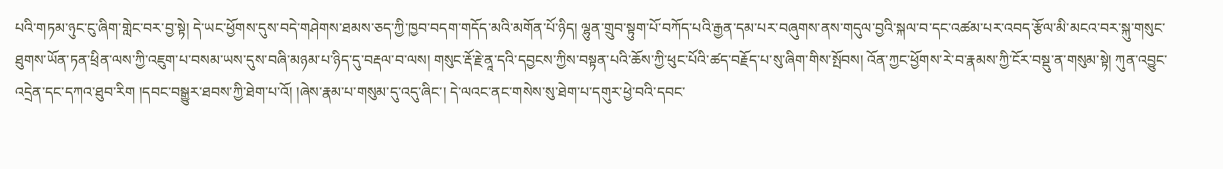པའི་གཏམ་ཉུང་ངུ་ཞིག་གླེང་བར་བྱ་སྟེ། དེ་ཡང་ཕྱོགས་དུས་བདེ་གཤེགས་ཐམས་ཅད་ཀྱི་ཁྱབ་བདག་གདོད་མའི་མགོན་པོ་ཉིད། ལྷུན་གྲུབ་སྟུག་པོ་བཀོད་པའི་རྒྱན་དམ་པར་བཞུགས་ནས་གདུལ་བྱའི་སྐལ་བ་དང་འཚམ་པར་འབད་རྩོལ་མི་མངའ་བར་སྐུ་གསུང་ཐུགས་ཡོན་ཏན་ཕྲིན་ལས་ཀྱི་འཇུག་པ་བསམ་ཡས་དུས་བཞི་མཉམ་པ་ཉིད་དུ་བརྡལ་བ་ལས། གསུང་རྡོ་རྗེ་ནཱ་དའི་དབྱངས་ཀྱིས་བསྟན་པའི་ཆོས་ཀྱི་ཕུང་པོའི་ཚད་བརྗོད་པ་སུ་ཞིག་གིས་སྤོབས། འོན་ཀྱང་ཕྱོགས་རེ་བ་རྣམས་ཀྱི་ངོར་བསྡུ་ན་གསུམ་སྟེ། ཀུན་འབྱུང་འདྲེན་དང་དཀའ་ཐུབ་རིག །དབང་བསྒྱུར་ཐབས་ཀྱི་ཐེག་པ་འོ། །ཞེས་རྣམ་པ་གསུམ་དུ་འདུ་ཞིང་། དེ་ལའང་ནང་གསེས་སུ་ཐེག་པ་དགུར་ཕྱེ་བའི་དབང་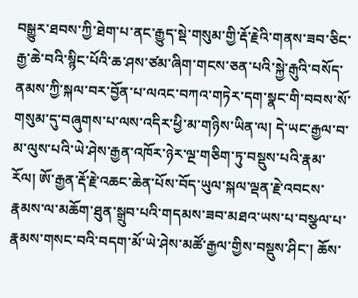བསྒྱུར་ཐབས་ཀྱི་ཐེག་པ་ནང་རྒྱུད་སྡེ་གསུམ་གྱི་རྡོ་རྗེའི་གནས་ཟབ་ཅིང་རྒྱ་ཆེ་བའི་སྙིང་པོའི་ཆ་ཤས་ཙམ་ཞིག་གངས་ཅན་པའི་སྐྱེ་རྒུའི་བསོད་ནམས་ཀྱི་སྐལ་བར་བྱོན་པ་ལའང་བཀའ་གཏེར་དག་སྣང་གི་བབས་སོ་གསུམ་དུ་བཞུགས་པ་ལས་འདིར་ཕྱི་མ་གཉིས་ཡིན་ལ། དེ་ཡང་རྒྱལ་བ་མ་ལུས་པའི་ཡེ་ཤེས་རྒྱན་འཁོར་ཉེར་ལྔ་གཅིག་ཏུ་བསྡུས་པའི་རྣམ་རོལ། ཨོ་རྒྱན་རྡོ་རྗེ་འཆང་ཆེན་པོས་བོད་ཡུལ་སྐལ་ལྡན་རྗེ་འབངས་རྣམས་ལ་མཆོག་ཐུན་སྒྲུབ་པའི་གདམས་ཟབ་མཐའ་ཡས་པ་བསྩལ་པ་རྣམས་གསང་བའི་བདག་མོ་ཡེ་ཤེས་མཚོ་རྒྱལ་གྱིས་བསྡུས་ཤིང་། ཆོས་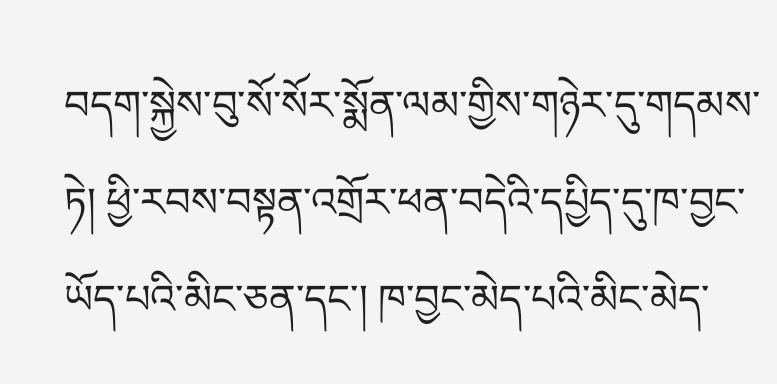བདག་སྐྱེས་བུ་སོ་སོར་སྨོན་ལམ་གྱིས་གཉེར་དུ་གདམས་ཏེ། ཕྱི་རབས་བསྟན་འགྲོར་ཕན་བདེའི་དཔྱིད་དུ་ཁ་བྱང་ཡོད་པའི་མིང་ཅན་དང་། ཁ་བྱང་མེད་པའི་མིང་མེད་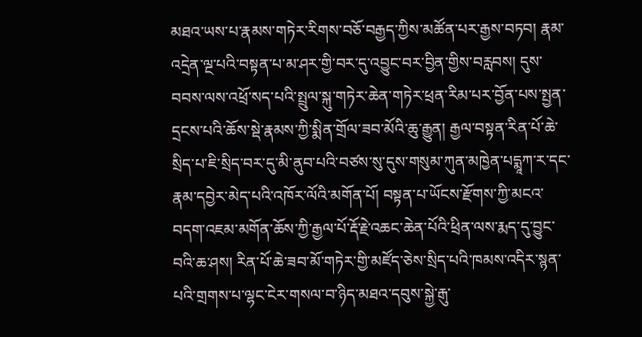མཐའ་ཡས་པ་རྣམས་གཏེར་རིགས་བཅོ་བརྒྱད་ཀྱིས་མཚོན་པར་རྒྱས་བཏབ། རྣམ་འདྲེན་ལྔ་པའི་བསྟན་པ་མ་ཤར་གྱི་བར་དུ་འབྱུང་བར་བྱིན་གྱིས་བརླབས། དུས་བབས་ལས་འཕྲོ་སད་པའི་སྤྲུལ་སྐུ་གཏེར་ཆེན་གཏེར་ཕྲན་རིམ་པར་བྱོན་པས་སྤྱན་དྲངས་པའི་ཆོས་སྡེ་རྣམས་ཀྱི་སྨིན་གྲོལ་ཟབ་མོའི་ཆུ་རྒྱུན། རྒྱལ་བསྟན་རིན་པོ་ཆེ་སྲིད་པ་ཇི་སྲིད་བར་དུ་མི་ནུབ་པའི་བཙས་སུ་དུས་གསུམ་ཀུན་མཁྱེན་པདྨཱཀ་ར་དང་རྣམ་དབྱེར་མེད་པའི་འཁོར་ལོའི་མགོན་པོ། བསྟན་པ་ཡོངས་རྫོགས་ཀྱི་མངའ་བདག་འཇམ་མགོན་ཆོས་ཀྱི་རྒྱལ་པོ་རྡོ་རྗེ་འཆང་ཆེན་པོའི་ཕྲིན་ལས་རྨད་དུ་བྱུང་བའི་ཆ་ཤས། རིན་པོ་ཆེ་ཟབ་མོ་གཏེར་གྱི་མཛོད་ཅེས་སྲིད་པའི་ཁམས་འདིར་སྙན་པའི་གྲགས་པ་ལྷང་ངེར་གསལ་བ་ཉིད་མཐའ་དབུས་སྐྱེ་རྒུ་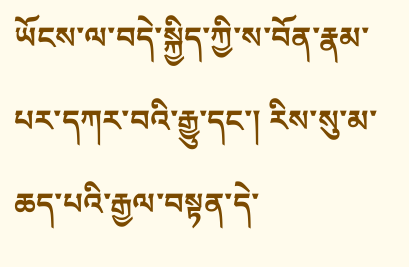ཡོངས་ལ་བདེ་སྐྱིད་ཀྱི་ས་བོན་རྣམ་པར་དཀར་བའི་རྒྱུ་དང་། རིས་སུ་མ་ཆད་པའི་རྒྱལ་བསྟན་དེ་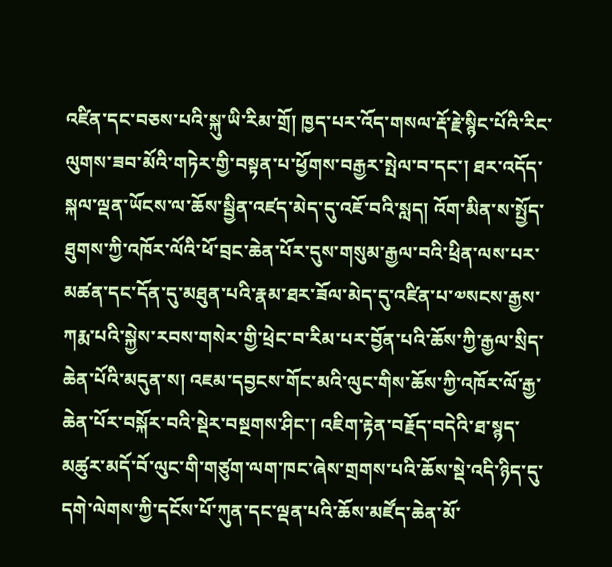འཛིན་དང་བཅས་པའི་སྐུ་ཡི་རིམ་གྲོ། ཁྱད་པར་འོད་གསལ་རྡོ་རྗེ་སྙིང་པོའི་རིང་ལུགས་ཟབ་མོའི་གཏེར་གྱི་བསྟན་པ་ཕྱོགས་བརྒྱར་སྤེལ་བ་དང་། ཐར་འདོད་སྐལ་ལྡན་ཡོངས་ལ་ཆོས་སྦྱིན་འཛད་མེད་དུ་འཇོ་བའི་སླད། འོག་མིན་ས་སྤྱོད་ཐུགས་ཀྱི་འཁོར་ལོའི་ཕོ་བྲང་ཆེན་པོར་དུས་གསུམ་རྒྱལ་བའི་ཕྲིན་ལས་པར་མཚན་དང་དོན་དུ་མཐུན་པའི་རྣམ་ཐར་ཟོལ་མེད་དུ་འཛིན་པ་༧སངས་རྒྱས་ཀརྨ་པའི་སྐྱེས་རབས་གསེར་གྱི་ཕྲེང་བ་རིམ་པར་བྱོན་པའི་ཆོས་ཀྱི་རྒྱལ་སྲིད་ཆེན་པོའི་མདུན་ས། འཇམ་དབྱངས་གོང་མའི་ལུང་གིས་ཆོས་ཀྱི་འཁོར་ལོ་རྒྱ་ཆེན་པོར་བསྐོར་བའི་སྡེར་བསྔགས་ཤིང་། འཇིག་རྟེན་བརྗོད་བདེའི་ཐ་སྙད་མཚུར་མདོ་བོ་ལུང་གི་གཙུག་ལག་ཁང་ཞེས་གྲགས་པའི་ཆོས་སྡེ་འདི་ཉིད་དུ་དགེ་ལེགས་ཀྱི་དངོས་པོ་ཀུན་དང་ལྡན་པའི་ཆོས་མཛོད་ཆེན་མོ་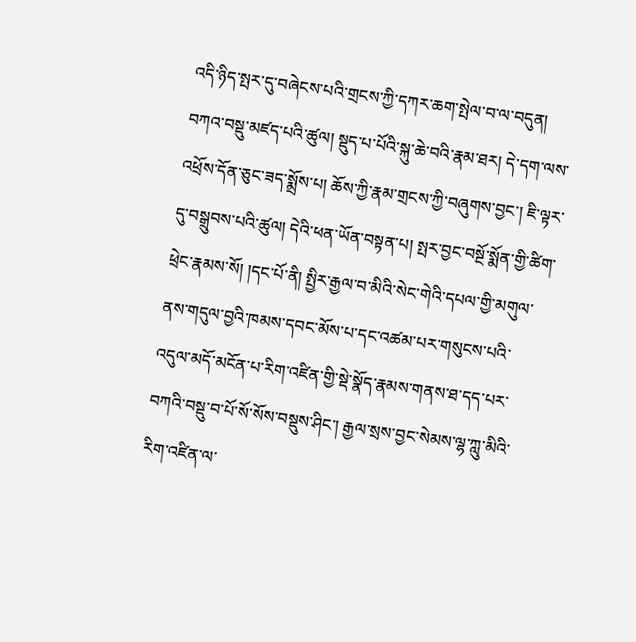འདི་ཉིད་སྤར་དུ་བཞེངས་པའི་གྲངས་ཀྱི་དཀར་ཆག་སྤེལ་བ་ལ་བདུན། བཀའ་བསྡུ་མཛད་པའི་ཚུལ། སྡུད་པ་པོའི་སྐུ་ཆེ་བའི་རྣམ་ཐར། དེ་དག་ལས་འཕྲོས་དོན་ཅུང་ཟད་སྨྲོས་པ། ཆོས་ཀྱི་རྣམ་གྲངས་ཀྱི་བཞུགས་བྱང་། ཇི་ལྟར་དུ་བསྒྲུབས་པའི་ཚུལ། དེའི་ཕན་ཡོན་བསྟན་པ། སྤར་བྱང་བསྔོ་སྨོན་གྱི་ཚིག་ཕྲེང་རྣམས་སོ། །དང་པོ་ནི། སྤྱིར་རྒྱལ་བ་མིའི་སེང་གེའི་དཔལ་གྱི་མགུལ་ནས་གདུལ་བྱའི་ཁམས་དབང་མོས་པ་དང་འཚམ་པར་གསུངས་པའི་འདུལ་མདོ་མངོན་པ་རིག་འཛིན་གྱི་སྡེ་སྣོད་རྣམས་གནས་ཐ་དད་པར་བཀའི་བསྡུ་བ་པོ་སོ་སོས་བསྡུས་ཤིང་། རྒྱལ་སྲས་བྱང་སེམས་ལྷ་ཀླུ་མིའི་རིག་འཛིན་ལ་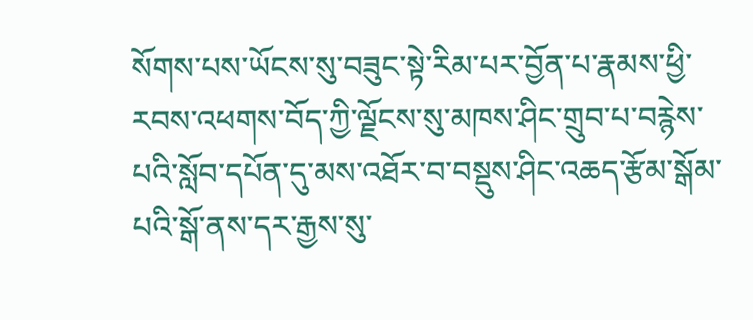སོགས་པས་ཡོངས་སུ་བཟུང་སྟེ་རིམ་པར་བྱོན་པ་རྣམས་ཕྱི་རབས་འཕགས་བོད་ཀྱི་ལྗོངས་སུ་མཁས་ཤིང་གྲུབ་པ་བརྙེས་པའི་སློབ་དཔོན་དུ་མས་འཐོར་བ་བསྡུས་ཤིང་འཆད་རྩོམ་སྒོམ་པའི་སྒོ་ནས་དར་རྒྱས་སུ་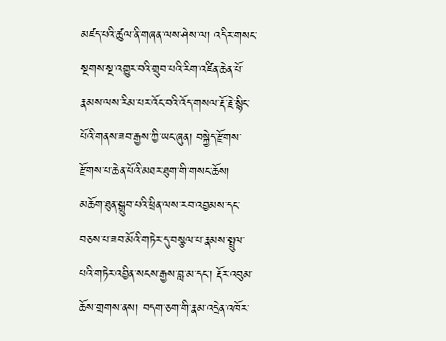མཛད་པའི་ཚུལ་ནི་གཞན་ལས་ཤེས་ལ། འདིར་གསང་སྔགས་སྔ་འགྱུར་བའི་གྲུབ་པའི་རིག་འཛིན་ཆེན་པོ་རྣམས་ལས་རིམ་པར་འོང་བའི་འོད་གསལ་རྡོ་རྗེ་སྙིང་པོའི་གནས་ཟབ་རྒྱས་ཀྱི་ཡང་ཞུན། བསྐྱེད་རྫོགས་རྫོགས་པ་ཆེན་པོའི་མཐར་ཐུག་གི་གསང་ཆོས། མཆོག་ཐུན་སྒྲུབ་པའི་ཕྲིན་ལས་རབ་འབྱམས་དང་བཅས་པ་ཟབ་མོའི་གཏེར་དུ་བསྩལ་པ་རྣམས་སྤྲུལ་པའི་གཏེར་འབྱིན་སངས་རྒྱས་བླ་མ་དང་། རྡོར་འབུམ་ཆོས་གྲགས་ནས། བདག་ཅག་གི་རྣམ་འདྲེན་འཁོར་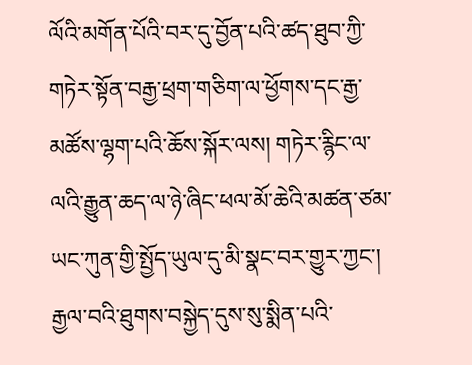ལོའི་མགོན་པོའི་བར་དུ་བྱོན་པའི་ཚད་ཐུབ་ཀྱི་གཏེར་སྟོན་བརྒྱ་ཕྲག་གཅིག་ལ་ཕྱོགས་དང་རྒྱ་མཚོས་ལྷག་པའི་ཆོས་སྐོར་ལས། གཏེར་རྙིང་ལ་ལའི་རྒྱུན་ཆད་ལ་ཉེ་ཞིང་ཕལ་མོ་ཆེའི་མཚན་ཙམ་ཡང་ཀུན་གྱི་སྤྱོད་ཡུལ་དུ་མི་སྣང་བར་གྱུར་ཀྱང་། རྒྱལ་བའི་ཐུགས་བསྐྱེད་དུས་སུ་སྨིན་པའི་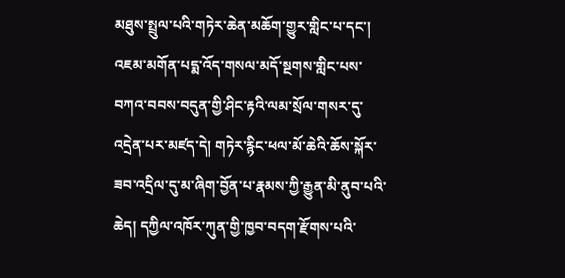མཐུས་སྤྲུལ་པའི་གཏེར་ཆེན་མཆོག་གྱུར་གླིང་པ་དང་། འཇམ་མགོན་པདྨ་འོད་གསལ་མདོ་སྔགས་གླིང་པས་བཀའ་བབས་བདུན་གྱི་ཤིང་རྟའི་ལམ་སྲོལ་གསར་དུ་འདྲེན་པར་མཛད་དེ། གཏེར་རྙིང་ཕལ་མོ་ཆེའི་ཆོས་སྐོར་ཟབ་འདྲིལ་དུ་མ་ཞིག་བྱོན་པ་རྣམས་ཀྱི་རྒྱུན་མི་ནུབ་པའི་ཆེད། དཀྱིལ་འཁོར་ཀུན་གྱི་ཁྱབ་བདག་རྫོགས་པའི་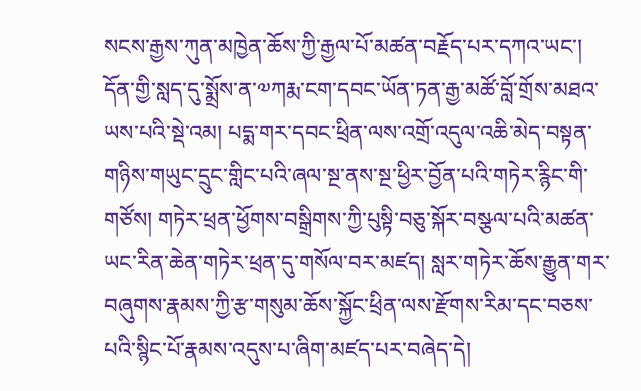སངས་རྒྱས་ཀུན་མཁྱེན་ཆོས་ཀྱི་རྒྱལ་པོ་མཚན་བརྗོད་པར་དཀའ་ཡང་། དོན་གྱི་སླད་དུ་སྨྲོས་ན་༧ཀརྨ་ངག་དབང་ཡོན་ཏན་རྒྱ་མཚོ་བློ་གྲོས་མཐའ་ཡས་པའི་སྡེ་འམ། པདྨ་གར་དབང་ཕྲིན་ལས་འགྲོ་འདུལ་འཆི་མེད་བསྟན་གཉིས་གཡུང་དྲུང་གླིང་པའི་ཞལ་སྔ་ནས་སྔ་ཕྱིར་བྱོན་པའི་གཏེར་རྙིང་གི་གཙོས། གཏེར་ཕྲན་ཕྱོགས་བསྒྲིགས་ཀྱི་པུསྟི་བཅུ་སྐོར་བསྩལ་པའི་མཚན་ཡང་རིན་ཆེན་གཏེར་ཕྲན་དུ་གསོལ་བར་མཛད། སླར་གཏེར་ཆོས་རྒྱུན་གར་བཞུགས་རྣམས་ཀྱི་རྩ་གསུམ་ཆོས་སྐྱོང་ཕྲིན་ལས་རྫོགས་རིམ་དང་བཅས་པའི་སྙིང་པོ་རྣམས་འདུས་པ་ཞིག་མཛད་པར་བཞེད་དེ།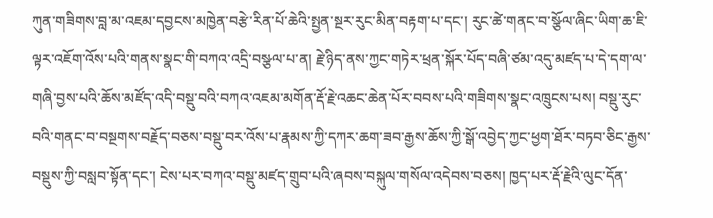ཀུན་གཟིགས་བླ་མ་འཇམ་དབྱངས་མཁྱེན་བརྩེ་རིན་པོ་ཆེའི་སྤྱན་སྔར་རུང་མིན་བརྟག་པ་དང་། རུང་ཚེ་གནང་བ་སྩོལ་ཞིང་ཡིག་ཆ་ཇི་ལྟར་འཇོག་འོས་པའི་གནས་སྣང་གི་བཀའ་འདྲི་བསྩལ་པ་ན། རྗེ་ཉིད་ནས་ཀྱང་གཏེར་ཕྲན་སྐོར་པོད་བཞི་ཙམ་འདུ་མཛད་པ་དེ་དག་ལ་གཞི་བྱས་པའི་ཆོས་མཛོད་འདི་བསྡུ་བའི་བཀའ་འཇམ་མགོན་རྡོ་རྗེ་འཆང་ཆེན་པོར་བབས་པའི་གཟིགས་སྣང་འཁྲུངས་པས། བསྡུ་རུང་བའི་གནང་བ་བསྔགས་བརྗོད་བཅས་བསྡུ་བར་འོས་པ་རྣམས་ཀྱི་དཀར་ཆག་ཟབ་རྒྱས་ཆོས་ཀྱི་སྒོ་འབྱེད་ཀྱང་ཕྱག་ཐོར་བཏབ་ཅིང་རྒྱས་བསྡུས་ཀྱི་བསླབ་སྟོན་དང་། ངེས་པར་བཀའ་བསྡུ་མཛད་གྲུབ་པའི་ཞབས་བསྐུལ་གསོལ་འདེབས་བཅས། ཁྱད་པར་རྡོ་རྗེའི་ལུང་དོན་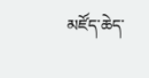མཛོད་ཆེད་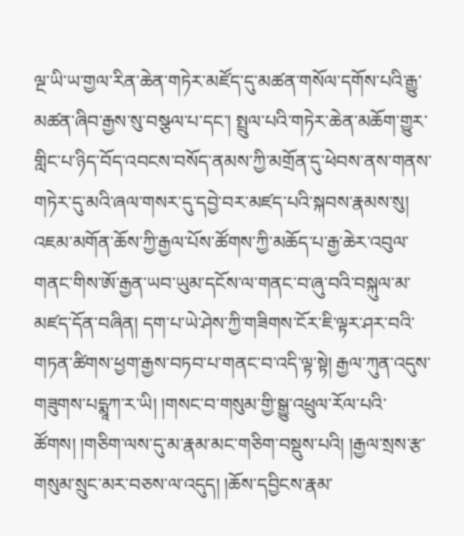ལྔ་ཡི་ཡ་གྱལ་རིན་ཆེན་གཏེར་མཛོད་དུ་མཚན་གསོལ་དགོས་པའི་རྒྱུ་མཚན་ཞིབ་རྒྱས་སུ་བསྩལ་པ་དང་། སྤྲུལ་པའི་གཏེར་ཆེན་མཆོག་གྱུར་གླིང་པ་ཉིད་བོད་འབངས་བསོད་ནམས་ཀྱི་མགྲོན་དུ་ཕེབས་ནས་གནས་གཏེར་དུ་མའི་ཞལ་གསར་དུ་དབྱེ་བར་མཛད་པའི་སྐབས་རྣམས་སུ། འཇམ་མགོན་ཆོས་ཀྱི་རྒྱལ་པོས་ཚོགས་ཀྱི་མཆོད་པ་རྒྱ་ཆེར་འབུལ་གནང་གིས་ཨོ་རྒྱན་ཡབ་ཡུམ་དངོས་ལ་གནང་བ་ཞུ་བའི་བསྐུལ་མ་མཛད་དོན་བཞིན། དག་པ་ཡེ་ཤེས་ཀྱི་གཟིགས་ངོར་ཇི་ལྟར་ཤར་བའི་གཏན་ཚིགས་ཕྱག་རྒྱས་བཏབ་པ་གནང་བ་འདི་ལྟ་སྟེ། རྒྱལ་ཀུན་འདུས་གཟུགས་པདྨཱཀ་ར་ཡི། །གསང་བ་གསུམ་གྱི་སྒྱུ་འཕྲུལ་རོལ་པའི་ཚོགས། །གཅིག་ལས་དུ་མ་རྣམ་མང་གཅིག་བསྡུས་པའི། །རྒྱལ་སྲས་རྩ་གསུམ་སྲུང་མར་བཅས་ལ་འདུད། །ཆོས་དབྱིངས་རྣམ་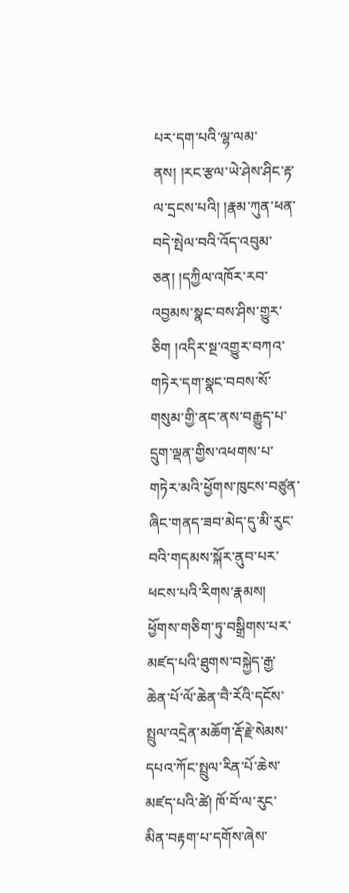པར་དག་པའི་ལྷ་ལམ་ནས། །རང་རྩལ་ཡེ་ཤེས་ཤིང་རྟ་ལ་དྲངས་པའི། །རྣམ་ཀུན་ཕན་བདེ་སྤེལ་བའི་འོད་འབུམ་ཅན། །དཀྱིལ་འཁོར་རབ་འབྱམས་སྣང་བས་ཤིས་གྱུར་ཅིག །འདིར་སྔ་འགྱུར་བཀའ་གཏེར་དག་སྣང་བབས་སོ་གསུམ་གྱི་ནང་ནས་བརྒྱུད་པ་དྲུག་ལྡན་གྱིས་འཕགས་པ་གཏེར་མའི་ཕྱོགས་ཁུངས་བཙུན་ཞིང་གནད་ཟབ་མེད་དུ་མི་རུང་བའི་གདམས་སྐོར་ནུབ་པར་ཕངས་པའི་རིགས་རྣམས། ཕྱོགས་གཅིག་ཏུ་བསྒྲིགས་པར་མཛད་པའི་ཐུགས་བསྐྱེད་རྒྱ་ཆེན་པོ་ལོ་ཆེན་བཻ་རོའི་དངོས་སྤྲུལ་འདྲེན་མཆོག་རྡོ་རྗེ་སེམས་དཔའ་ཀོང་སྤྲུལ་རིན་པོ་ཆེས་མཛད་པའི་ཚེ། ཁོ་བོ་ལ་རུང་མིན་བརྟག་པ་དགོས་ཞེས་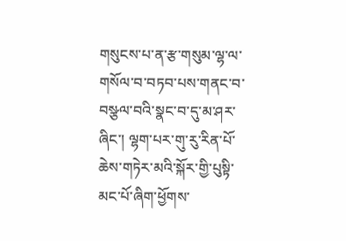གསུངས་པ་ན་རྩ་གསུམ་ལྷ་ལ་གསོལ་བ་བཏབ་པས་གནང་བ་བསྩལ་བའི་སྣང་བ་དུ་མ་ཤར་ཞིང་། ལྷག་པར་གུ་རུ་རིན་པོ་ཆེས་གཏེར་མའི་སྐོར་གྱི་པུསྟི་མང་པོ་ཞིག་ཕྱོགས་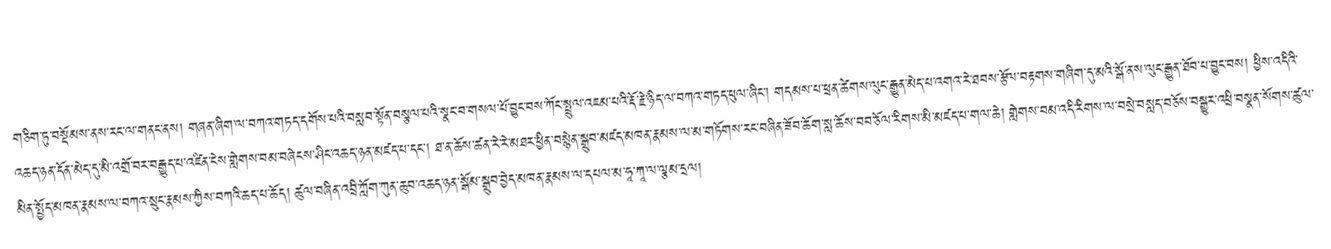གཅིག་ཏུ་བསྡོམས་ནས་རང་ལ་གནང་ནས། གཞན་ཞིག་ལ་བཀའ་གཏད་དགོས་པའི་བསླབ་སྟོན་བསྩལ་པའི་སྣང་བ་གསལ་པོ་བྱུང་བས་ཀོང་སྤྲུལ་འཇམ་པའི་རྡོ་རྗེ་ཉིད་ལ་བཀའ་གཏད་ཕུལ་ཞིང་། གདམས་པ་ཕྲན་ཚེགས་ལུང་རྒྱུན་མེད་པ་འགའ་རེ་ཐབས་རྩོལ་བརྟགས་གཞིག་དུ་མའི་སྒོ་ནས་ལུང་རྒྱུན་ཐོབ་པ་བྱུང་བས། ཕྱིས་འདིའི་འཆད་ཉན་དོན་མེད་དུ་མི་འགྲོ་བར་བརྒྱུད་པ་འཛིན་ངེས་གླེགས་བམ་བཞེངས་ཤིང་འཆད་ཉན་མཛད་པ་དང་། ཐ་ན་ཆོས་ཚན་རེ་རེ་མཐར་ཕྱིན་བསྙེན་སྒྲུབ་མཛད་མཁན་རྣམས་ལ་མ་གཏོགས་རང་བཞིན་ཟོབ་ཆོག་སླ་ཆོས་བབ་ཅོལ་རིགས་མི་མཛད་པ་གལ་ཆེ། གླེགས་བམ་འདི་རིགས་ལ་བསྲེ་བསླད་བཅོས་བསྒྱུར་འཕྲི་བསྣན་སོགས་ཚུལ་མིན་སྤྱོད་མཁན་རྣམས་ལ་བཀའ་སྲུང་རྣམས་ཀྱིས་བཀའི་ཆད་པ་ཆོད། ཚུལ་བཞིན་འབྲི་ཀློག་ཀུན་ཆུབ་འཆད་ཉན་སྒོམ་སྒྲུབ་བྱེད་མཁན་རྣམས་ལ་དཔལ་མ་ཧཱ་ཀཱ་ལ་ལྕམ་དྲལ།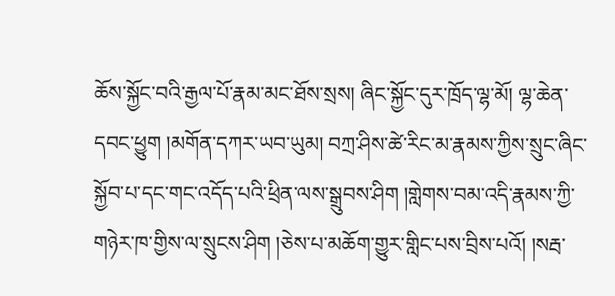ཆོས་སྐྱོང་བའི་རྒྱལ་པོ་རྣམ་མང་ཐོས་སྲས། ཞིང་སྐྱོང་དུར་ཁྲོད་ལྷ་མོ། ལྷ་ཆེན་དབང་ཕྱུག །མགོན་དཀར་ཡབ་ཡུམ། བཀྲ་ཤིས་ཚེ་རིང་མ་རྣམས་ཀྱིས་སྲུང་ཞིང་སྐྱོབ་པ་དང་གང་འདོད་པའི་ཕྲིན་ལས་སྒྲུབས་ཤིག །གླེགས་བམ་འདི་རྣམས་ཀྱི་གཉེར་ཁ་གྱིས་ལ་སྲུངས་ཤིག །ཅེས་པ་མཆོག་གྱུར་གླིང་པས་བྲིས་པའོ། །སརྦ་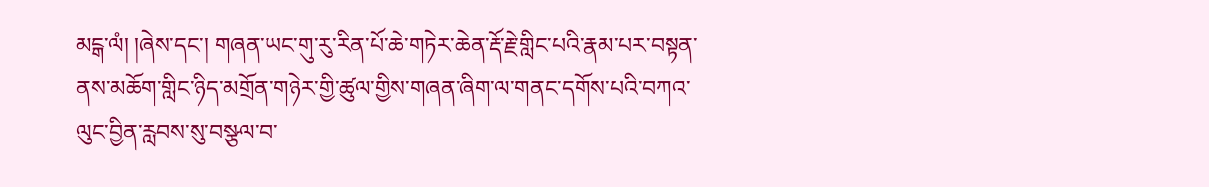མངྒ་ལཾ། །ཞེས་དང་། གཞན་ཡང་གུ་རུ་རིན་པོ་ཆེ་གཏེར་ཆེན་རྡོ་རྗེ་གླིང་པའི་རྣམ་པར་བསྟན་ནས་མཆོག་གླིང་ཉིད་མགྲོན་གཉེར་གྱི་ཚུལ་གྱིས་གཞན་ཞིག་ལ་གནང་དགོས་པའི་བཀའ་ལུང་བྱིན་རླབས་སུ་བསྩལ་བ་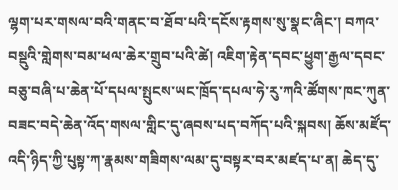ལྷག་པར་གསལ་བའི་གནང་བ་ཐོབ་པའི་དངོས་རྟགས་སུ་སྣང་ཞིང་། བཀའ་བསྡུའི་གླེགས་བམ་ཕལ་ཆེར་གྲུབ་པའི་ཚེ། འཇིག་རྟེན་དབང་ཕྱུག་རྒྱལ་དབང་བཅུ་བཞི་པ་ཆེན་པོ་དཔལ་སྤུངས་ཡང་ཁྲོད་དཔལ་ཧེ་རུ་ཀའི་ཚོགས་ཁང་ཀུན་བཟང་བདེ་ཆེན་འོད་གསལ་གླིང་དུ་ཞབས་པད་བཀོད་པའི་སྐབས། ཆོས་མཛོད་འདི་ཉིད་ཀྱི་པུསྟ་ཀ་རྣམས་གཟིགས་ལམ་དུ་བསྟར་བར་མཛད་པ་ན། ཆེད་དུ་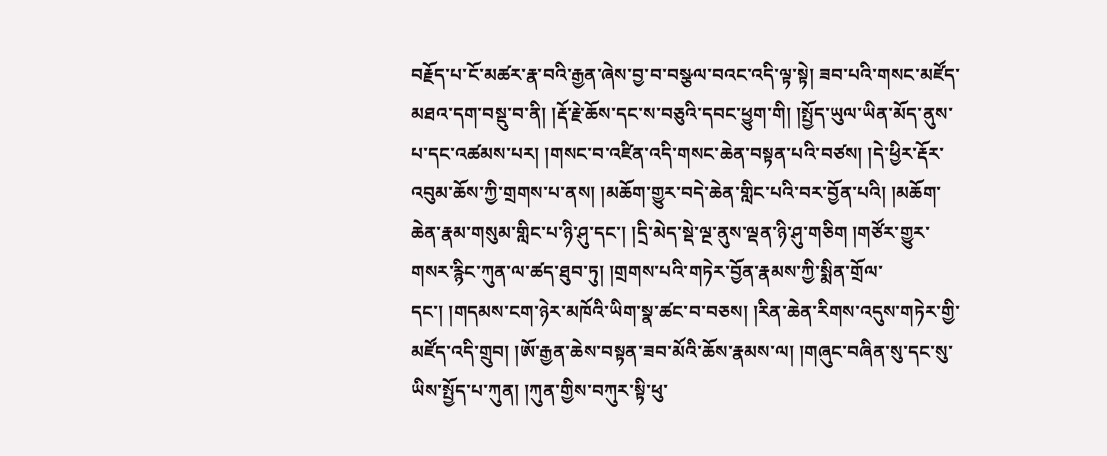བརྗོད་པ་ངོ་མཚར་རྣ་བའི་རྒྱན་ཞེས་བྱ་བ་བསྩལ་བའང་འདི་ལྟ་སྟེ། ཟབ་པའི་གསང་མཛོད་མཐའ་དག་བསྡུ་བ་ནི། །རྡོ་རྗེ་ཆོས་དང་ས་བཅུའི་དབང་ཕྱུག་གི། །སྤྱོད་ཡུལ་ཡིན་མོད་ནུས་པ་དང་འཚམས་པར། །གསང་བ་འཛིན་འདི་གསང་ཆེན་བསྟན་པའི་བཙས། །དེ་ཕྱིར་རྡོར་འབུམ་ཆོས་ཀྱི་གྲགས་པ་ནས། །མཆོག་གྱུར་བདེ་ཆེན་གླིང་པའི་བར་བྱོན་པའི། །མཆོག་ཆེན་རྣམ་གསུམ་གླིང་པ་ཉི་ཤུ་དང་། །དྲི་མེད་སྡེ་ལྔ་ནུས་ལྡན་ཉི་ཤུ་གཅིག །གཙོར་གྱུར་གསར་རྙིང་ཀུན་ལ་ཚད་ཐུབ་ཏུ། །གྲགས་པའི་གཏེར་བྱོན་རྣམས་ཀྱི་སྨིན་གྲོལ་དང་། །གདམས་ངག་ཉེར་མཁོའི་ཡིག་སྣ་ཚང་བ་བཅས། །རིན་ཆེན་རིགས་འདུས་གཏེར་གྱི་མཛོད་འདི་གྲུབ། །ཨོ་རྒྱན་ཆེས་བསྟན་ཟབ་མོའི་ཆོས་རྣམས་ལ། །གཞུང་བཞིན་སུ་དང་སུ་ཡིས་སྤྱོད་པ་ཀུན། །ཀུན་གྱིས་བཀུར་སྟི་ཕུ་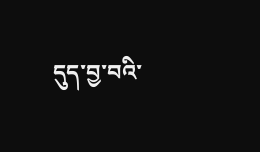དུད་བྱ་བའི་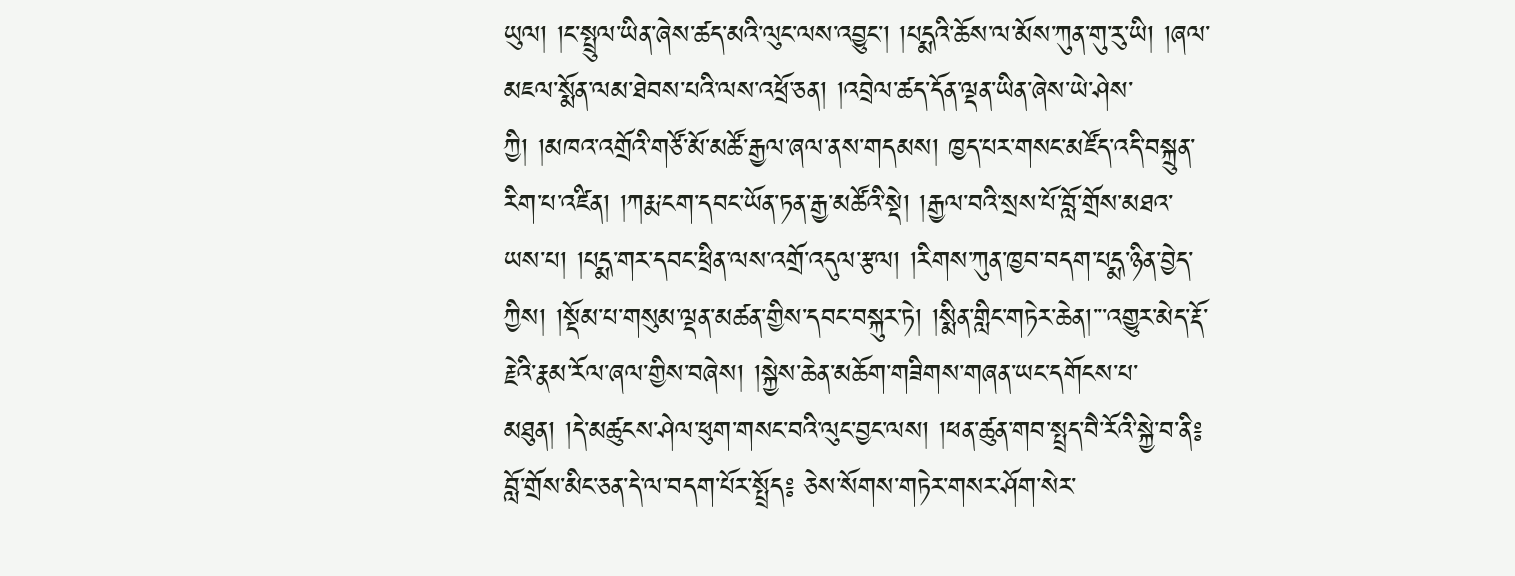ཡུལ། །ང་སྤྲུལ་ཡིན་ཞེས་ཚད་མའི་ལུང་ལས་འབྱུང་། །པདྨའི་ཆོས་ལ་མོས་ཀུན་གུ་རུ་ཡི། །ཞལ་མཇལ་སྨོན་ལམ་ཐེབས་པའི་ལས་འཕྲོ་ཅན། །འབྲེལ་ཚད་དོན་ལྡན་ཡིན་ཞེས་ཡེ་ཤེས་ཀྱི། །མཁའ་འགྲོའི་གཙོ་མོ་མཚོ་རྒྱལ་ཞལ་ནས་གདམས། ཁྱད་པར་གསང་མཛོད་འདི་བསྐྲུན་རིག་པ་འཛིན། །ཀརྨ་ངག་དབང་ཡོན་ཏན་རྒྱ་མཚོའི་སྡེ། །རྒྱལ་བའི་སྲས་པོ་བློ་གྲོས་མཐའ་ཡས་པ། །པདྨ་གར་དབང་ཕྲིན་ལས་འགྲོ་འདུལ་རྩལ། །རིགས་ཀུན་ཁྱབ་བདག་པདྨ་ཉིན་བྱེད་ཀྱིས། །སྡོམ་པ་གསུམ་ལྡན་མཚན་གྱིས་དབང་བསྐུར་ཏེ། །སྨིན་གླིང་གཏེར་ཆེན།་་་འགྱུར་མེད་རྡོ་རྗེའི་རྣམ་རོལ་ཞལ་གྱིས་བཞེས། །སྐྱེས་ཆེན་མཆོག་གཟིགས་གཞན་ཡང་དགོངས་པ་མཐུན། །དེ་མཚུངས་ཤེལ་ཕུག་གསང་བའི་ལུང་བྱང་ལས། །ཕན་ཚུན་གབ་སྤྲད་བཻ་རོའི་སྐྱེ་བ་ནི༔ བློ་གྲོས་མིང་ཅན་དེ་ལ་བདག་པོར་སྤྲོད༔ ཅེས་སོགས་གཏེར་གསར་ཤོག་སེར་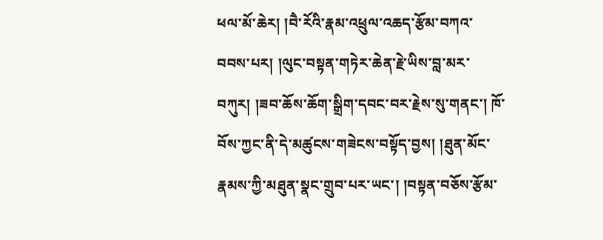ཕལ་མོ་ཆེར། །བཻ་རོའི་རྣམ་འཕྲུལ་འཆད་རྩོམ་བཀའ་བབས་པར། །ལུང་བསྟན་གཏེར་ཆེན་རྗེ་ཡིས་བླ་མར་བཀུར། །ཟབ་ཆོས་ཆོག་སྒྲིག་དབང་བར་རྗེས་སུ་གནང་། ཁོ་བོས་ཀྱང་ནི་དེ་མཚུངས་གཟེངས་བསྟོད་བྱས། །ཐུན་མོང་རྣམས་ཀྱི་མཐུན་སྣང་གྲུབ་པར་ཡང་། །བསྟན་བཅོས་རྩོམ་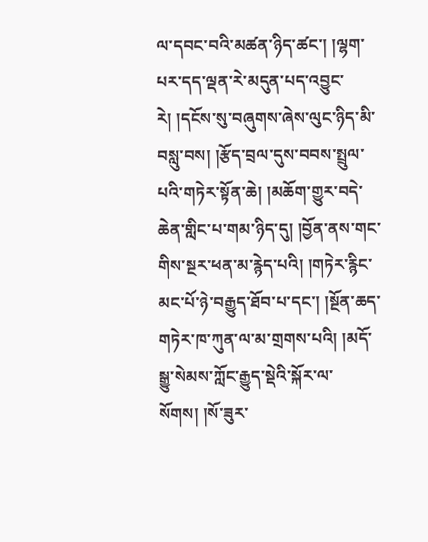ལ་དབང་བའི་མཚན་ཉིད་ཚང་། །ལྷག་པར་དད་ལྡན་རེ་མདུན་པད་འབྱུང་རེ། །དངོས་སུ་བཞུགས་ཞེས་ལུང་ཉིད་མི་བསླུ་བས། །རྩོད་བྲལ་དུས་བབས་སྤྲུལ་པའི་གཏེར་སྟོན་ཆེ། །མཆོག་གྱུར་བདེ་ཆེན་གླིང་པ་གམ་ཉིད་དུ། །བྱོན་ནས་གང་གིས་སྔར་ཕན་མ་རྙེད་པའི། །གཏེར་རྙིང་མང་པོ་ཉེ་བརྒྱུད་ཐོབ་པ་དང་། །སྔོན་ཆད་གཏེར་ཁ་ཀུན་ལ་མ་གྲགས་པའི། །མདོ་སྒྱུ་སེམས་ཀློང་རྒྱུད་སྡེའི་སྐོར་ལ་སོགས། །སོ་ཟུར་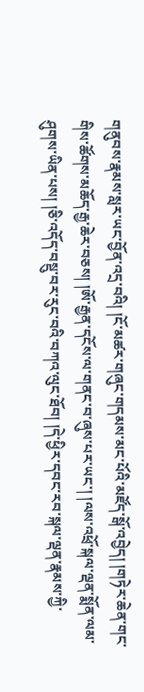གནུབས་རྣམས་སླར་ཡང་བྱོན་འདྲ་བའི། །ངོ་མཚར་གཞུང་གདམས་མང་པོའི་མཛོད་སྒོ་འབྱེད། །གཏེར་ཆེན་གང་གིས་ཚོགས་མཆོད་རྒྱ་ཆེར་བཅས། །ཨོ་རྒྱན་དངོས་ལ་གནང་བ་ཞུས་པར་ཡང་། །ལས་འཕྲོ་སྐལ་ལྡན་སྨོན་ལམ་ཤུགས་ཡིན་པས། །ཅི་འདོད་བསྡུ་བར་རུང་བའི་བཀའ་ལུང་ཐོབ། །དེ་ཕྱིར་དབང་རབ་སྐལ་ལྡན་རྣམས་ཀྱི་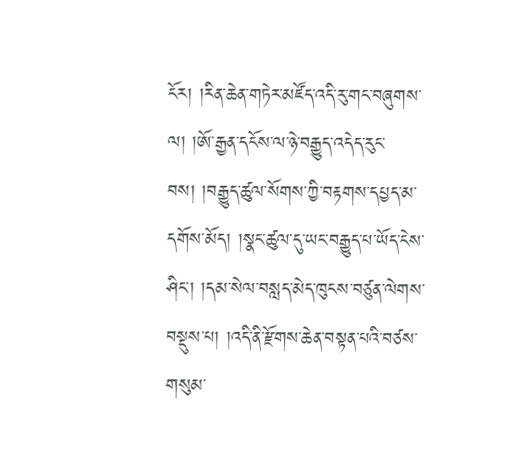ངོར། །རིན་ཆེན་གཏེར་མཛོད་འདི་རུ་གང་བཞུགས་ལ། །ཨོ་རྒྱན་དངོས་ལ་ཉེ་བརྒྱུད་འདེད་རུང་བས། །བརྒྱུད་ཚུལ་སོགས་ཀྱི་བརྟགས་དཔྱད་མ་དགོས་མོད། །སྣང་ཚུལ་དུ་ཡང་བརྒྱུད་པ་ཡོད་ངེས་ཤིང་། །དམ་སེལ་བསླད་མེད་ཁུངས་བཙུན་ལེགས་བསྡུས་པ། །འདི་ནི་རྫོགས་ཆེན་བསྟན་པའི་བཙས་གསུམ་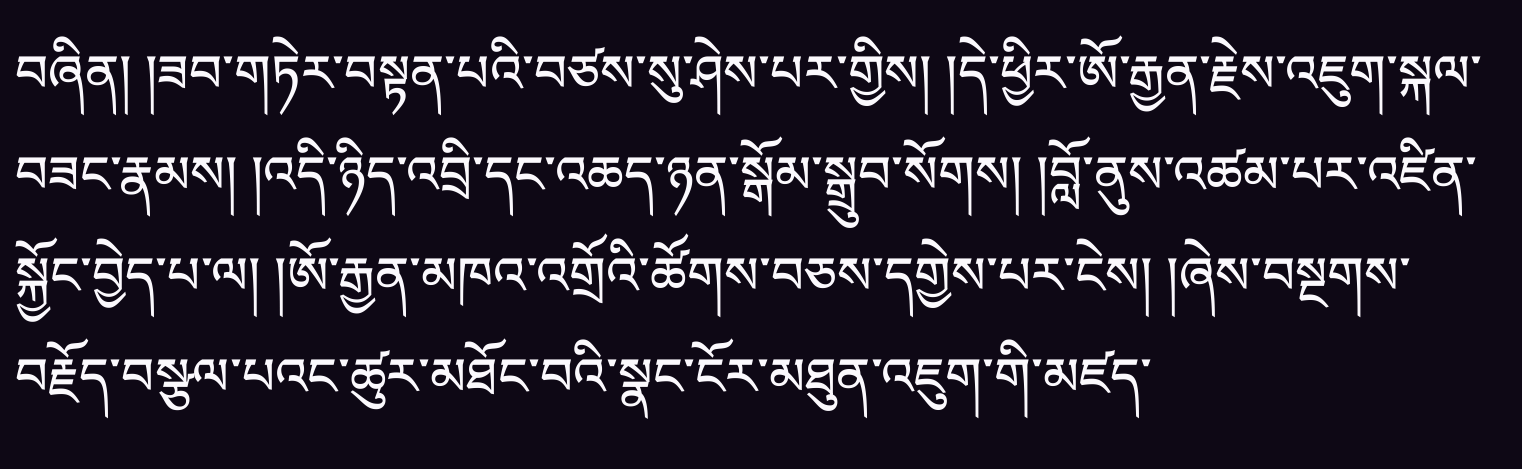བཞིན། །ཟབ་གཏེར་བསྟན་པའི་བཙས་སུ་ཤེས་པར་གྱིས། །དེ་ཕྱིར་ཨོ་རྒྱན་རྗེས་འཇུག་སྐལ་བཟང་རྣམས། །འདི་ཉིད་འབྲི་དང་འཆད་ཉན་སྒོམ་སྒྲུབ་སོགས། །བློ་ནུས་འཚམ་པར་འཛིན་སྐྱོང་བྱེད་པ་ལ། །ཨོ་རྒྱན་མཁའ་འགྲོའི་ཚོགས་བཅས་དགྱེས་པར་ངེས། །ཞེས་བསྔགས་བརྗོད་བསྩལ་པའང་ཚུར་མཐོང་བའི་སྣང་ངོར་མཐུན་འཇུག་གི་མཛད་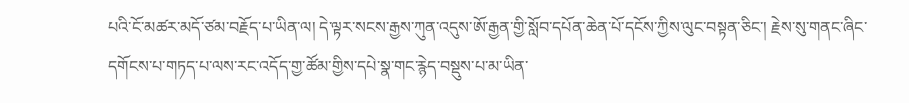པའི་ངོ་མཚར་མདོ་ཙམ་བརྗོད་པ་ཡིན་ལ། དེ་ལྟར་སངས་རྒྱས་ཀུན་འདུས་ཨོ་རྒྱན་གྱི་སློབ་དཔོན་ཆེན་པོ་དངོས་ཀྱིས་ལུང་བསྟན་ཅིང་། རྗེས་སུ་གནང་ཞིང་དགོངས་པ་གཏད་པ་ལས་རང་འདོད་གྱ་ཚོམ་གྱིས་དཔེ་སྣ་གང་རྙེད་བསྡུས་པ་མ་ཡིན་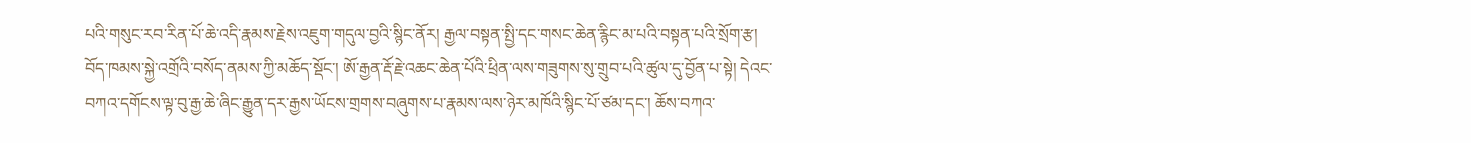པའི་གསུང་རབ་རིན་པོ་ཆེ་འདི་རྣམས་རྗེས་འཇུག་གདུལ་བྱའི་སྙིང་ནོར། རྒྱལ་བསྟན་སྤྱི་དང་གསང་ཆེན་རྙིང་མ་པའི་བསྟན་པའི་སྲོག་རྩ། བོད་ཁམས་སྐྱེ་འགྲོའི་བསོད་ནམས་ཀྱི་མཆོད་སྡོང་། ཨོ་རྒྱན་རྡོ་རྗེ་འཆང་ཆེན་པོའི་ཕྲིན་ལས་གཟུགས་སུ་གྲུབ་པའི་ཚུལ་དུ་བྱོན་པ་སྟེ། དེའང་བཀའ་དགོངས་ལྟ་བུ་རྒྱ་ཆེ་ཞིང་རྒྱུན་དར་རྒྱས་ཡོངས་གྲགས་བཞུགས་པ་རྣམས་ལས་ཉེར་མཁོའི་སྙིང་པོ་ཙམ་དང་། ཆོས་བཀའ་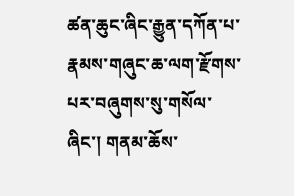ཚན་ཆུང་ཞིང་རྒྱུན་དཀོན་པ་རྣམས་གཞུང་ཆ་ལག་རྫོགས་པར་བཞུགས་སུ་གསོལ་ཞིང་། གནམ་ཆོས་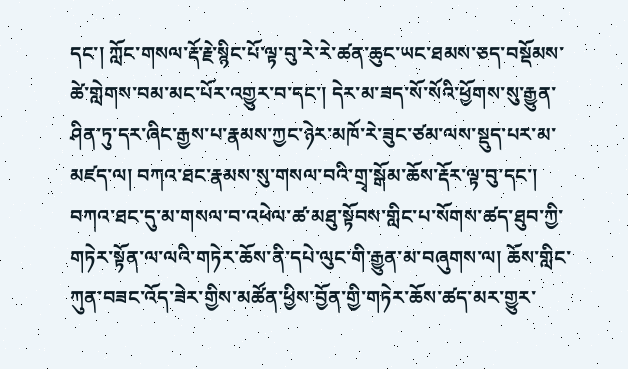དང་། ཀློང་གསལ་རྡོ་རྗེ་སྙིང་པོ་ལྟ་བུ་རེ་རེ་ཚན་ཆུང་ཡང་ཐམས་ཅད་བསྡོམས་ཚེ་གླེགས་བམ་མང་པོར་འགྱུར་བ་དང་། དེར་མ་ཟད་སོ་སོའི་ཕྱོགས་སུ་རྒྱུན་ཤིན་ཏུ་དར་ཞིང་རྒྱས་པ་རྣམས་ཀྱང་ཉེར་མཁོ་རེ་ཟུང་ཙམ་ལས་སྡུད་པར་མ་མཛད་ལ། བཀའ་ཐང་རྣམས་སུ་གསལ་བའི་གྲྭ་སྒོམ་ཆོས་རྡོར་ལྟ་བུ་དང་། བཀའ་ཐང་དུ་མ་གསལ་བ་འཕེལ་ཚ་མཐུ་སྟོབས་གླིང་པ་སོགས་ཚད་ཐུབ་ཀྱི་གཏེར་སྟོན་ལ་ལའི་གཏེར་ཆོས་ནི་དཔེ་ལུང་གི་རྒྱུན་མ་བཞུགས་ལ། ཆོས་གླིང་ཀུན་བཟང་འོད་ཟེར་གྱིས་མཚོན་ཕྱིས་བྱོན་གྱི་གཏེར་ཆོས་ཚད་མར་གྱུར་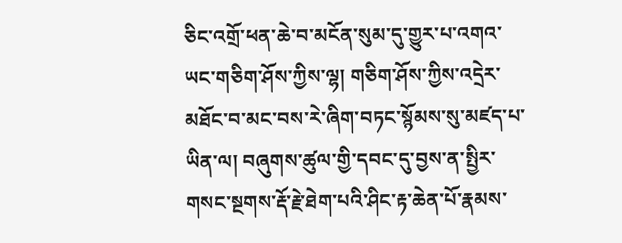ཅིང་འགྲོ་ཕན་ཆེ་བ་མངོན་སུམ་དུ་གྱུར་པ་འགའ་ཡང་གཅིག་ཤོས་ཀྱིས་ལྷ། གཅིག་ཤོས་ཀྱིས་འདྲེར་མཐོང་བ་མང་བས་རེ་ཞིག་བཏང་སྙོམས་སུ་མཛད་པ་ཡིན་ལ། བཞུགས་ཚུལ་གྱི་དབང་དུ་བྱས་ན་སྤྱིར་གསང་སྔགས་རྡོ་རྗེ་ཐེག་པའི་ཤིང་རྟ་ཆེན་པོ་རྣམས་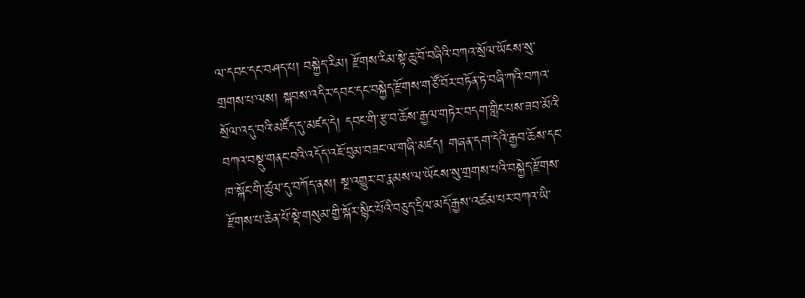ལ་དབང་དང་བཤད་པ། བསྐྱེད་རིམ། རྫོགས་རིམ་སྟེ་ཆུ་བོ་བཞིའི་བཀའ་སྲོལ་ཡོངས་སུ་གྲགས་པ་ལས། སྐབས་འདིར་དབང་དང་བསྐྱེད་རྫོགས་གཙོ་བོར་བཏོན་ཏེ་བཞི་ཀའི་བཀའ་སྲོལ་འདུ་བའི་མཛོད་དུ་མཛད་དེ། དབང་གི་རྩ་བ་ཆོས་རྒྱལ་གཏེར་བདག་གླིང་པས་ཟབ་མོའི་བཀའ་བསྡུ་གནང་བའི་འདོད་འཇོ་བུམ་བཟང་ལ་གཞི་མཛད། གཞན་དག་དེའི་རྒྱབ་ཆོས་དང་ཁ་སྐོང་གི་ཚུལ་དུ་བཀོད་ནས། སྔ་འགྱུར་བ་རྣམས་ལ་ཡོངས་སུ་གྲགས་པའི་བསྐྱེད་རྫོགས་རྫོགས་པ་ཆེན་པོ་སྡེ་གསུམ་གྱི་སྐོར་སྙིང་པོའི་བཅུད་དྲིལ་མདོ་རྒྱས་འཚམ་པར་བཀའ་ཡི་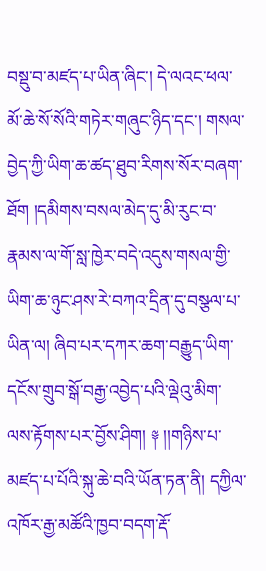བསྡུ་བ་མཛད་པ་ཡིན་ཞིང་། དེ་ལའང་ཕལ་མོ་ཆེ་སོ་སོའི་གཏེར་གཞུང་ཉིད་དང་། གསལ་བྱེད་ཀྱི་ཡིག་ཆ་ཚད་ཐུབ་རིགས་སོར་བཞག་ཐོག །དམིགས་བསལ་མེད་དུ་མི་རུང་བ་རྣམས་ལ་གོ་སླ་ཁྱེར་བདེ་འདུས་གསལ་གྱི་ཡིག་ཆ་ཉུང་ཤས་རེ་བཀའ་དྲིན་དུ་བསྩལ་པ་ཡིན་ལ། ཞིབ་པར་དཀར་ཆག་བརྒྱུད་ཡིག་དངོས་གྲུབ་སྒོ་བརྒྱ་འབྱེད་པའི་ལྡེའུ་མིག་ལས་རྟོགས་པར་བྱོས་ཤིག། ༈ །།གཉིས་པ་མཛད་པ་པོའི་སྐུ་ཆེ་བའི་ཡོན་ཏན་ནི། དཀྱིལ་འཁོར་རྒྱ་མཚོའི་ཁྱབ་བདག་རྡོ་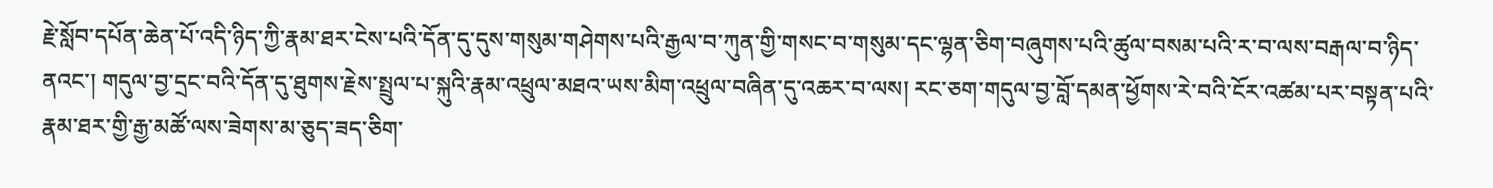རྗེ་སློབ་དཔོན་ཆེན་པོ་འདི་ཉིད་ཀྱི་རྣམ་ཐར་ངེས་པའི་དོན་དུ་དུས་གསུམ་གཤེགས་པའི་རྒྱལ་བ་ཀུན་གྱི་གསང་བ་གསུམ་དང་ལྷན་ཅིག་བཞུགས་པའི་ཚུལ་བསམ་པའི་ར་བ་ལས་བརྒལ་བ་ཉིད་ནའང་། གདུལ་བྱ་དྲང་བའི་དོན་དུ་ཐུགས་རྗེས་སྤྲུལ་པ་སྐུའི་རྣམ་འཕྲུལ་མཐའ་ཡས་མིག་འཕྲུལ་བཞིན་དུ་འཆར་བ་ལས། རང་ཅག་གདུལ་བྱ་བློ་དམན་ཕྱོགས་རེ་བའི་ངོར་འཚམ་པར་བསྟན་པའི་རྣམ་ཐར་གྱི་རྒྱ་མཚོ་ལས་ཟེགས་མ་ཅུད་ཟད་ཅིག་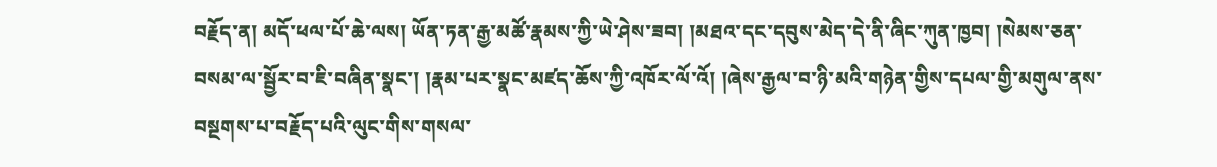བརྗོད་ན། མདོ་ཕལ་པོ་ཆེ་ལས། ཡོན་ཏན་རྒྱ་མཚོ་རྣམས་ཀྱི་ཡེ་ཤེས་ཟབ། །མཐའ་དང་དབུས་མེད་དེ་ནི་ཞིང་ཀུན་ཁྱབ། །སེམས་ཅན་བསམ་ལ་སྦྱོར་བ་ཇི་བཞིན་སྣང་། །རྣམ་པར་སྣང་མཛད་ཆོས་ཀྱི་འཁོར་ལོ་འོ། །ཞེས་རྒྱལ་བ་ཉི་མའི་གཉེན་གྱིས་དཔལ་གྱི་མགུལ་ནས་བསྔགས་པ་བརྗོད་པའི་ལུང་གིས་གསལ་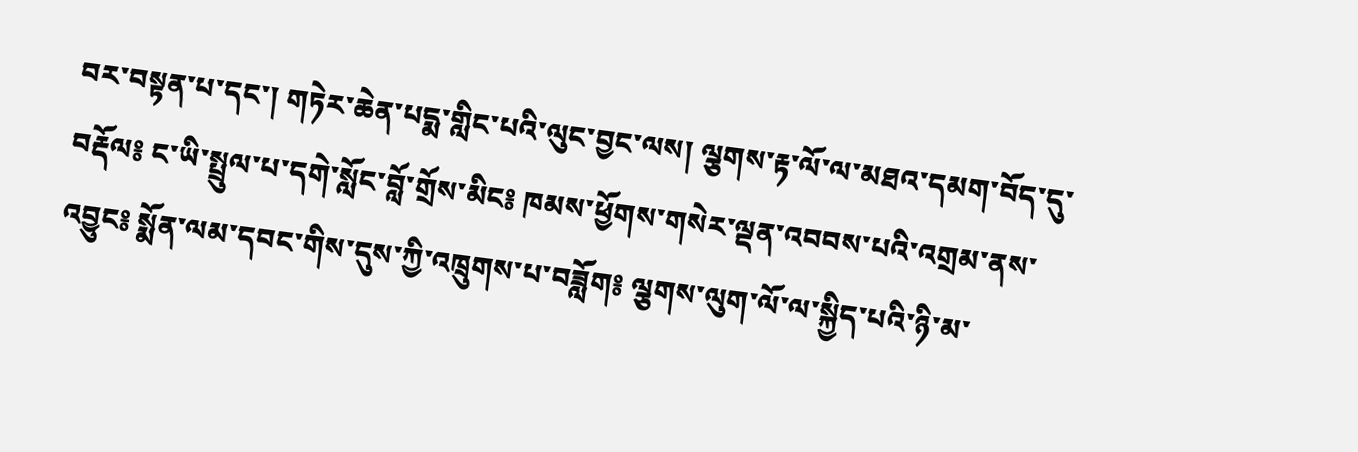བར་བསྟན་པ་དང་། གཏེར་ཆེན་པདྨ་གླིང་པའི་ལུང་བྱང་ལས། ལྕགས་རྟ་ལོ་ལ་མཐའ་དམག་བོད་དུ་བརྡོལ༔ ང་ཡི་སྤྲུལ་པ་དགེ་སློང་བློ་གྲོས་མིང༔ ཁམས་ཕྱོགས་གསེར་ལྡན་འབབས་པའི་འགྲམ་ནས་འབྱུང༔ སྨོན་ལམ་དབང་གིས་དུས་ཀྱི་འཁྲུགས་པ་བཟློག༔ ལྕགས་ལུག་ལོ་ལ་སྐྱིད་པའི་ཉི་མ་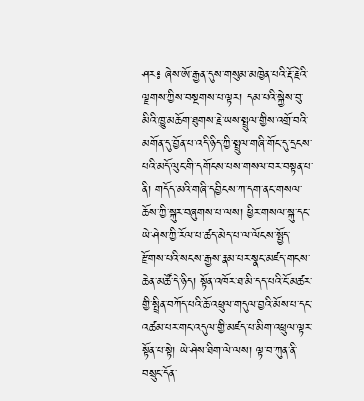ཤར༔ ཞེས་ཨོ་རྒྱན་དུས་གསུམ་མཁྱེན་པའི་རྡོ་རྗེའི་ལྗགས་ཀྱིས་བསྔགས་པ་ལྟར། དམ་པའི་སྐྱེས་བུ་མིའི་ཁྱུ་མཆོག་ཐུགས་རྗེ་ཡས་སྤྲུལ་གྱིས་འགྲོ་བའི་མགོན་དུ་བྱོན་པ་འདི་ཉིད་ཀྱི་སྤྲུལ་གཞི་གོང་དུ་དྲངས་པའི་མདོ་ལུང་གི་དགོངས་པས་གསལ་བར་བསྟན་པ་ནི། གདོད་མའི་གཞི་དབྱིངས་ཀ་དག་ནང་གསལ་ཆོས་ཀྱི་སྐུར་བཞུགས་པ་ལས། ཕྱིར་གསལ་སྐུ་དང་ཡེ་ཤེས་ཀྱི་རོལ་པ་ཚད་མེད་པ་ལ་ལོངས་སྤྱོད་རྫོགས་པའི་སངས་རྒྱས་རྣམ་པར་སྣང་མཛད་གངས་ཆེན་མཚོ་དེ་ཉིད། སྟོན་འཁོར་ཐ་མི་དད་པའི་ངོ་མཚར་གྱི་སྤྲིན་བཀོད་པའི་ཆོ་འཕྲུལ་གདུལ་བྱའི་མོས་པ་དང་འཚམ་པར་གང་འདུལ་གྱི་མཛད་པ་མིག་འཕྲུལ་ལྟར་སྟོན་པ་སྟེ། ཡེ་ཤེས་ཐིག་ལེ་ལས། ལྟ་བ་ཀུན་ནི་བསྲུང་དོན་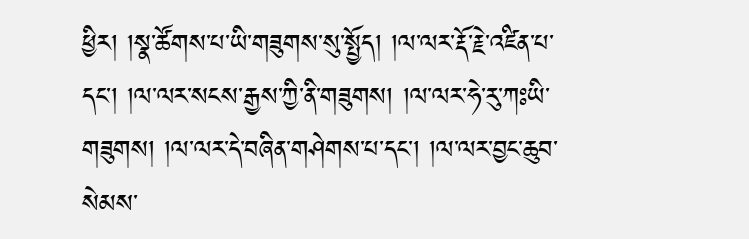ཕྱིར། །སྣ་ཚོགས་པ་ཡི་གཟུགས་སུ་སྤྱོད། །ལ་ལར་རྡོ་རྗེ་འཛིན་པ་དང་། །ལ་ལར་སངས་རྒྱས་ཀྱི་ནི་གཟུགས། །ལ་ལར་ཧེ་རུ་ཀཿཡི་གཟུགས། །ལ་ལར་དེ་བཞིན་གཤེགས་པ་དང་། །ལ་ལར་བྱང་ཆུབ་སེམས་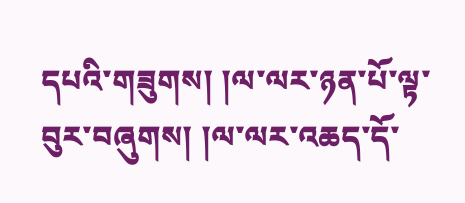དཔའི་གཟུགས། །ལ་ལར་ཉན་པོ་ལྟ་བུར་བཞུགས། །ལ་ལར་འཆད་དོ་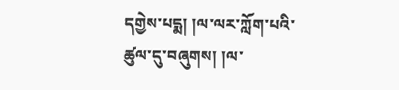དགྱེས་པདྨ། །ལ་ལར་ཀློག་པའི་ཚུལ་དུ་བཞུགས། །ལ་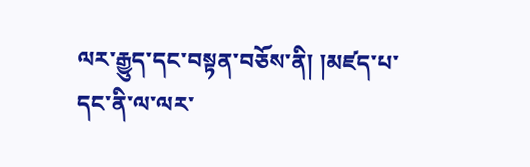ལར་རྒྱུད་དང་བསྟན་བཅོས་ནི། །མཛད་པ་དང་ནི་ལ་ལར་